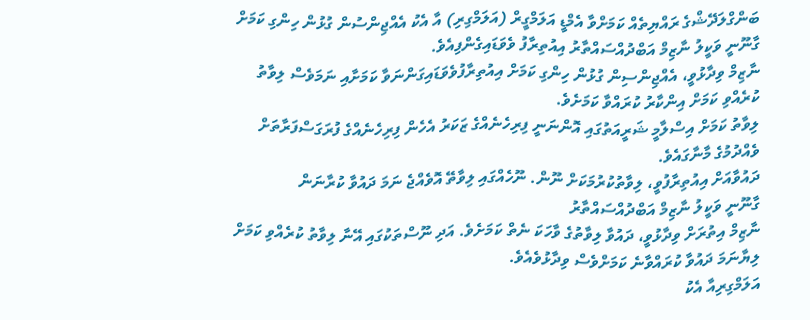ބަންގްލަދޭޝްގެ ރައްޔިތެއް ކަމަށްވާ އެމްޑީ އަލަމްގީރް (އަލަމްގިރި) އާ އެކު އެއްޖިންސުން ގުޅުން ހިންގި ކަމަށް ގާނޫނީ ވަކީލު ނާޒިމް އަބްދުއްސައްތާރު އިއުތިރާފު ވެވަޑައިގެންފިއެވެ.
ނާޒިމް ވިދާޅުވީ، އެއްޖިންސިން ގުޅުން ހިންގި ކަމަށް އިއުތިރާފުވެވަޑައިގަންނަވާ ކަމަށާއި ނަމަވެސް ލިވާތު ކުރެއްވި ކަމަށް އިންކާރު ކުރައްވާ ކަމަށެވެ.
ލިވާތު ކަމަށް އިސްލާމީ ޝަރީއަތުގައި އޮންނަނީ ފިރިހެނެއްގެ ޒަކަރު އެހެން ފިރިހެނެއްގެ ފުރަގަސްފަރާތަށް ވެއްދުމުގެ މާނާގައެވެ.
ދައުވާއަށް އިއުތިރާފުވީ، ލިވާތުކުރުމަކަށް ނޫން. ނޫހެއްގައި ލިވާތޭ އޮވެއްޖެ ނަމަ ދައުވާ ކުރާނަން
ގާނޫނީ ވަކީލު ނާޒިމް އަބްދުއްސައްތާރު
ނާޒިމް އިތުރަށް ވިދާޅުވީ، ދައުވާ ލިވާތުގެ ވާހަކަ ނެތް ކަމަށެވެ. އަދި ނޫސްތަކުގައި އޭނާ ލިވާތު ކުރެއްވި ކަމަށް ލިޔާނަމަ ދައުވާ ކުރައްވާނެ ކަމަށްވެސް ވިދާޅުވެއެވެ.
އަލަމްގިރިއާ އެކު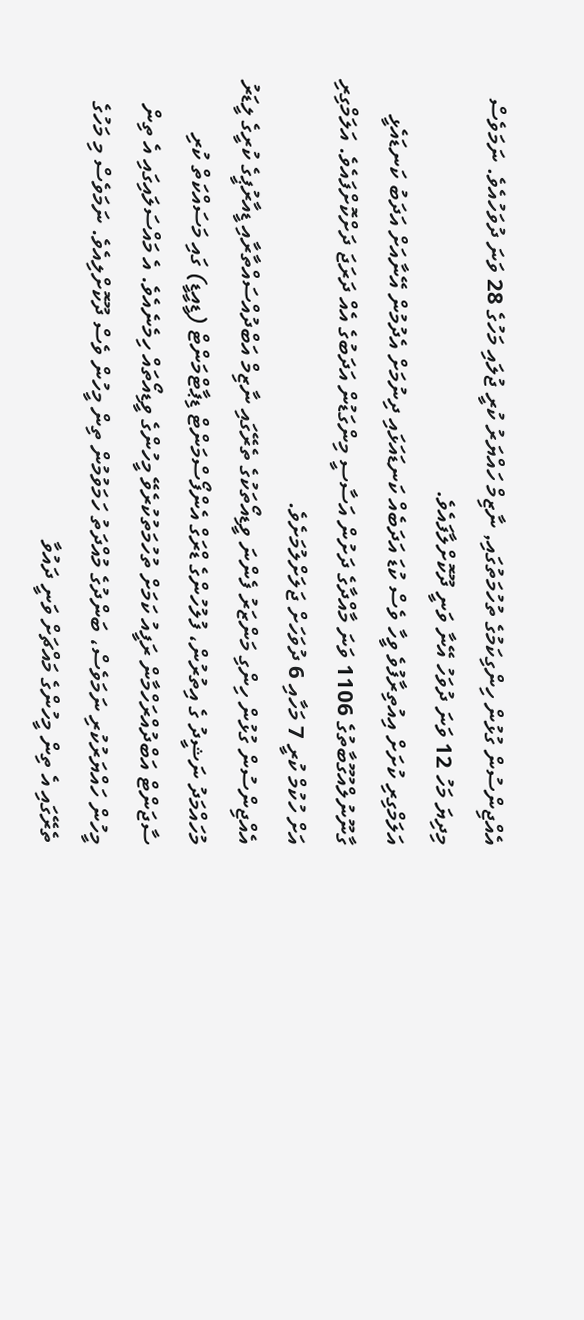އެއްޖިންސުން ގުޅުން ހިންގިކަމުގެ ތުހުމަތުގައި, ނާޒިމް ހައްޔަރު ކުރީ ޖުލައި މަހުގެ 28 ވަނަ ދުވަހުއެވެ. ނަމަވެސް މިދިޔަ މަހު 12 ވަނަ ދުވަހު އޭނާ ވަނީ ދޫކޮށްލާފައެވެ.
އަލަމްގިރި ކުށަށް އިއުތިރާފުވެ ވީހާ ވެސް ކުޑަ އަދަބެއް ކަނޑައަޅައި ދިނުމަށް އެދުމުން އޭނާއަށް އަދަބު ކަނޑައެޅީ ގާނޫނުލްއުގޫބާތުގެ 1106 ވަނަ މާއްދާގެ ދަށުން އަސާސީ މިންގަޑުން އަދަބުގެ އެއް ދަރަޖަ ދަށްކޮށްފައެވެ. އަލަމްގިރި އަށް ހުކުމް ކުރީ 7 މަހާއި 6 ދުވަހަށް ޖަލަށްލުމަށެވެ.
އެއްޖިންސުން ގުޅުން ހިންގި މަންޒަރު ފެންނަ ވީޑިއޯތަކުގެ ތެރޭގައި ނާޒިމް އަބްދުއްސައްތާރާއި ޑީއާރުޕީގެ ކުރީގެ ލީޑަރު މުހައްމަދު ނަޝީދު ގެ އިތުރުން، ފުލުހުންގެ ޑްރަގް އެންފޯސްމަންޓް ޑިޕާޓްމަންޓް (ޑީއީޑީ) ގައި މަސައްކަތް ކުރި ސާޖަންޓް އަބްދުއްރަހްމާން ރަފީއު ކަމަށް ތުހުމަތުކުރެވޭ މީހުންގެ ވީޑިއޯތައް ހިމެނެއެވެ. އެ މައްސަލައިގައި އެ ތިން މީހުން ހައްޔަރުކުރި ނަމަވެސް، ބަންދުގެ މުއްދަތު ހަމަވުމުން ތިން މީހުން ވެސް ދޫކޮށްލިއެވެ. ނަމަވެސް މި މަހުގެ ތެރޭގައި އެ ތިން މީހުންގެ މައްޗަށް ވަނީ ދައުވާ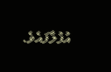އުފުލާފައެވެ.